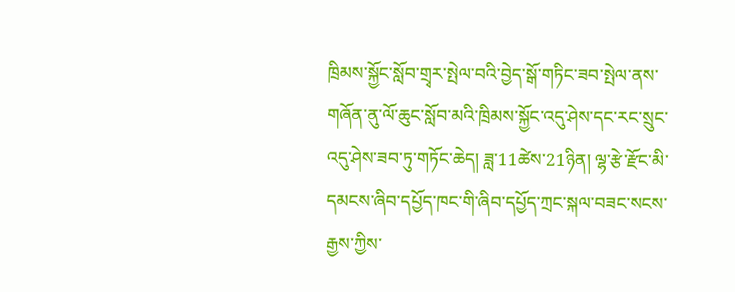ཁྲིམས་སྐྱོང་སློབ་གྲྭར་སྤེལ་བའི་བྱེད་སྒོ་གཏིང་ཟབ་སྤེལ་ནས་གཞོན་ནུ་ལོ་ཆུང་སློབ་མའི་ཁྲིམས་སྐྱོང་འདུ་ཤེས་དང་རང་སྲུང་འདུ་ཤེས་ཟབ་ཏུ་གཏོང་ཆེད། ཟླ་11ཚེས་21ཉིན། ལྷ་རྩེ་རྫོང་མི་དམངས་ཞིབ་དཔྱོད་ཁང་གི་ཞིབ་དཔྱོད་ཀྲང་སྐལ་བཟང་སངས་རྒྱས་ཀྱིས་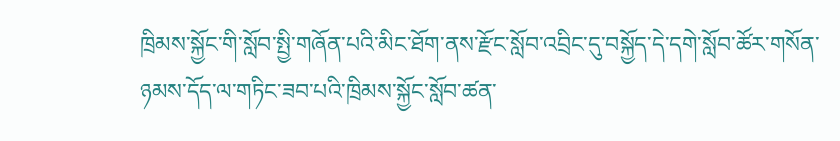ཁྲིམས་སྐྱོང་གི་སློབ་སྤྱི་གཞོན་པའི་མིང་ཐོག་ནས་རྫོང་སློབ་འབྲིང་དུ་བསྐྱོད་དེ་དགེ་སློབ་ཚོར་གསོན་ཉམས་དོད་ལ་གཏིང་ཟབ་པའི་ཁྲིམས་སྐྱོང་སློབ་ཚན་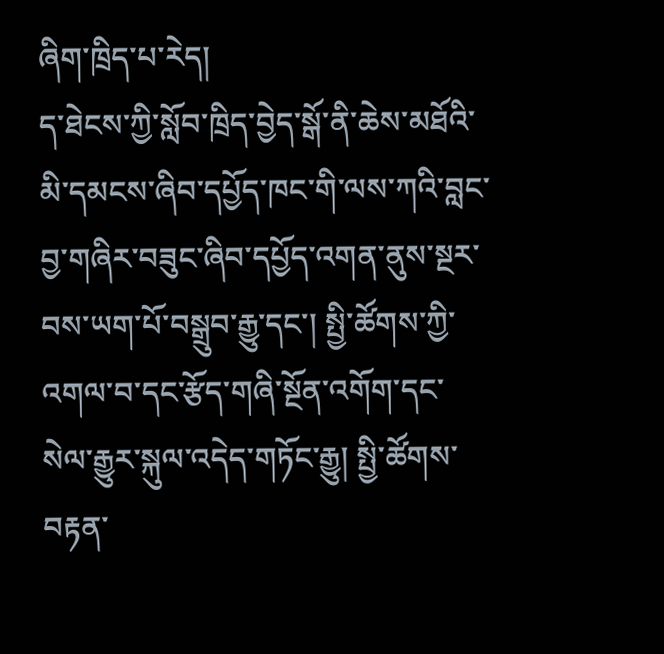ཞིག་ཁྲིད་པ་རེད།
ད་ཐེངས་ཀྱི་སློབ་ཁྲིད་བྱེད་སྒོ་ནི་ཆེས་མཐོའི་མི་དམངས་ཞིབ་དཔྱོད་ཁང་གི་ལས་ཀའི་བླང་བྱ་གཞིར་བཟུང་ཞིབ་དཔྱོད་འགན་ནུས་སྔར་བས་ཡག་པོ་བསྒྲུབ་རྒྱུ་དང་། སྤྱི་ཚོགས་ཀྱི་འགལ་བ་དང་རྩོད་གཞི་སྔོན་འགོག་དང་སེལ་རྒྱུར་སྐུལ་འདེད་གཏོང་རྒྱུ། སྤྱི་ཚོགས་བརྟན་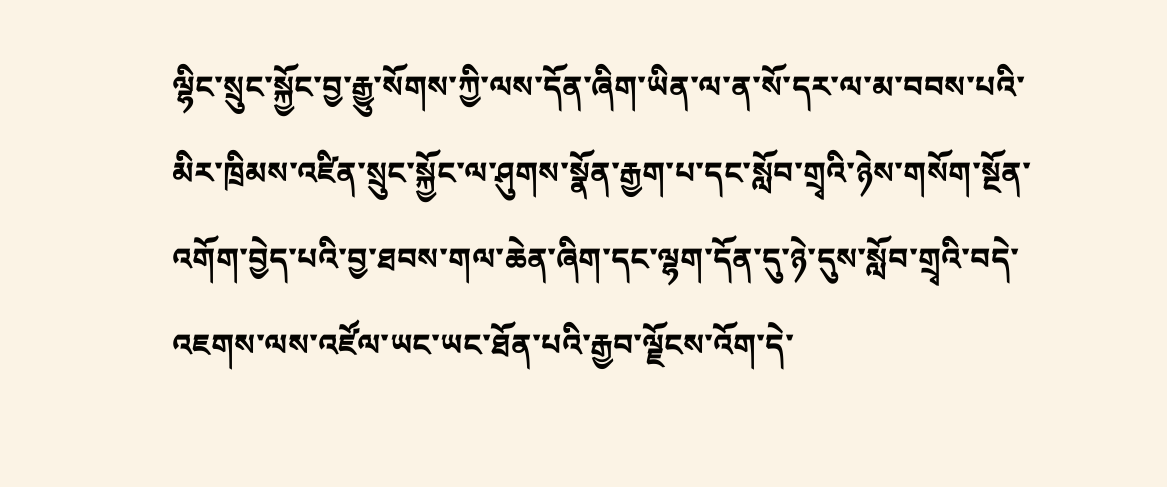ལྷིང་སྲུང་སྐྱོང་བྱ་རྒྱུ་སོགས་ཀྱི་ལས་དོན་ཞིག་ཡིན་ལ་ན་སོ་དར་ལ་མ་བབས་པའི་མིར་ཁྲིམས་འཛིན་སྲུང་སྐྱོང་ལ་ཤུགས་སྣོན་རྒྱག་པ་དང་སློབ་གྲྭའི་ཉེས་གསོག་སྔོན་འགོག་བྱེད་པའི་བྱ་ཐབས་གལ་ཆེན་ཞིག་དང་ལྷག་དོན་དུ་ཉེ་དུས་སློབ་གྲྭའི་བདེ་འཇགས་ལས་འཛོལ་ཡང་ཡང་ཐོན་པའི་རྒྱབ་ལྗོངས་འོག་དེ་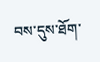བས་དུས་ཐོག་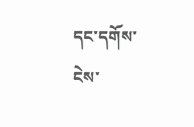དང་དགོས་ངེས་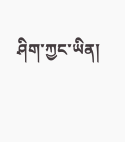ཤིག་ཀྱང་ཡིན།